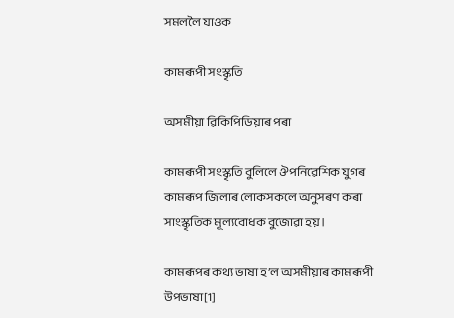সমললৈ যাওক

কামৰূপী সংস্কৃতি

অসমীয়া ৱিকিপিডিয়াৰ পৰা

কামৰূপী সংস্কৃতি বুলিলে ঔপনিৱেশিক যুগৰ কামৰূপ জিলাৰ লোকসকলে অনুসৰণ কৰা সাংস্কৃতিক মূল্যবোধক বুজোৱা হয়।

কামৰূপৰ কথ্য ভাষা হ’ল অসমীয়াৰ কামৰূপী উপভাষা[1]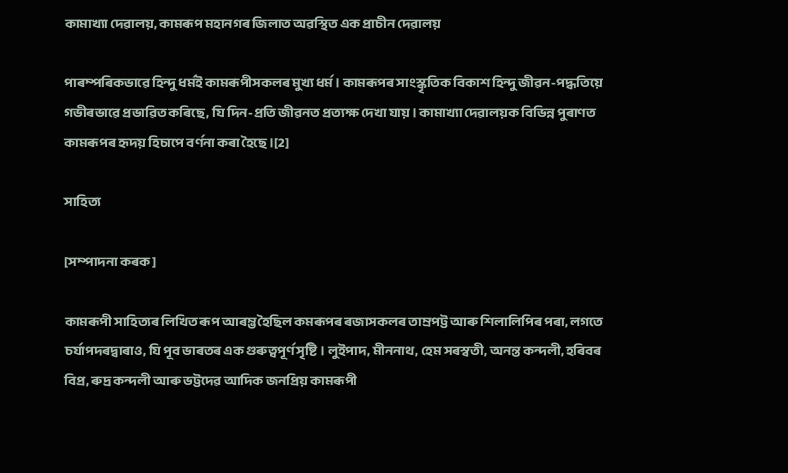কামাখ্যা দেৱালয়, কামৰূপ মহানগৰ জিলাত অৱস্থিত এক প্ৰাচীন দেৱালয়

পাৰম্পৰিকভাৱে হিন্দু ধৰ্মই কামৰূপীসকলৰ মুখ্য ধৰ্ম। কামৰূপৰ সাংস্কৃতিক বিকাশ হিন্দু জীৱন-পদ্ধতিয়ে গভীৰভাৱে প্ৰভাৱিত কৰিছে, যি দিন-প্ৰতি জীৱনত প্ৰত্যক্ষ দেখা যায়। কামাখ্যা দেৱালয়ক বিভিন্ন পুৰাণত কামৰূপৰ হৃদয় হিচাপে বৰ্ণনা কৰা হৈছে।[2]

সাহিত্য

[সম্পাদনা কৰক]

কামৰূপী সাহিত্যৰ লিখিত ৰূপ আৰম্ভ হৈছিল কমৰূপৰ ৰজাসকলৰ তাম্ৰপট্ট আৰু শিলালিপিৰ পৰা, লগতে চৰ্যাপদৰদ্বাৰাও, যি পূব ভাৰতৰ এক গুৰুত্বপূৰ্ণ সৃষ্টি। লুইপাদ, মীননাথ, হেম সৰস্বতী, অনন্ত কন্দলী, হৰিবৰ বিপ্ৰ, ৰুদ্ৰ কন্দলী আৰু ভট্টদেৱ আদিক জনপ্ৰিয় কামৰূপী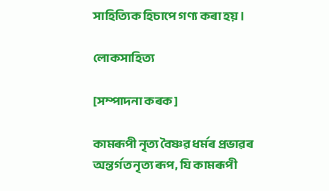সাহিত্যিক হিচাপে গণ্য কৰা হয়।

লোকসাহিত্য

[সম্পাদনা কৰক]

কামৰূপী নৃত্য বৈষ্ণৱ ধৰ্মৰ প্ৰভাৱৰ অন্তৰ্গত নৃত্য ৰূপ, যি কামৰূপী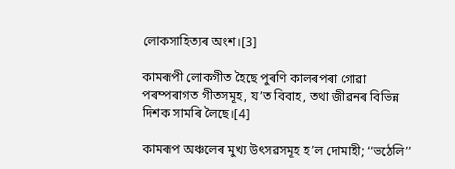লোকসাহিত্যৰ অংশ।[3]

কামৰূপী লোকগীত হৈছে পুৰণি কালৰপৰা গোৱা পৰম্পৰাগত গীতসমূহ, য’ত বিবাহ, তথা জীৱনৰ বিভিন্ন দিশক সামৰি লৈছে।[4]

কামৰূপ অঞ্চলেৰ মুখ্য উৎসৱসমূহ হ’ল দোমাহী; ‘‘ভঠেলি’’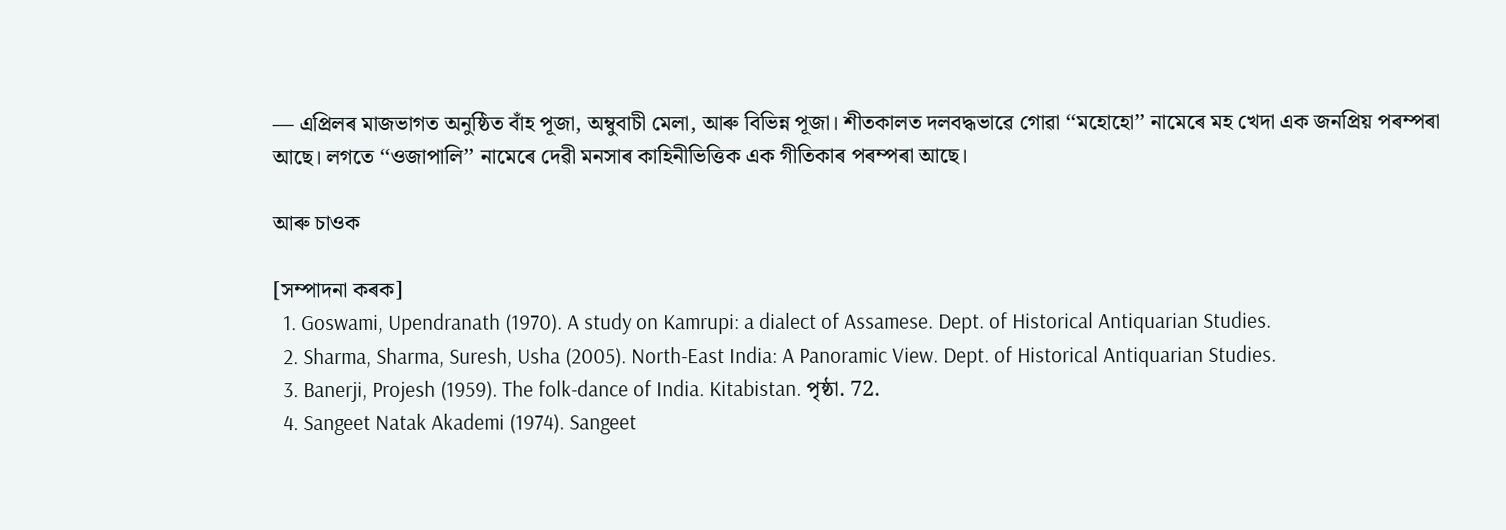— এপ্ৰিলৰ মাজভাগত অনুষ্ঠিত বাঁহ পূজা, অম্বুবাচী মেলা, আৰু বিভিন্ন পূজা। শীতকালত দলবদ্ধভাৱে গোৱা ‘‘মহোহো’’ নামেৰে মহ খেদা এক জনপ্ৰিয় পৰম্পৰা আছে। লগতে ‘‘ওজাপালি’’ নামেৰে দেৱী মনসাৰ কাহিনীভিত্তিক এক গীতিকাৰ পৰম্পৰা আছে।

আৰু চাওক

[সম্পাদনা কৰক]
  1. Goswami, Upendranath (1970). A study on Kamrupi: a dialect of Assamese. Dept. of Historical Antiquarian Studies.
  2. Sharma, Sharma, Suresh, Usha (2005). North-East India: A Panoramic View. Dept. of Historical Antiquarian Studies.
  3. Banerji, Projesh (1959). The folk-dance of India. Kitabistan. পৃষ্ঠা. 72.
  4. Sangeet Natak Akademi (1974). Sangeet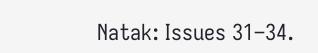Natak: Issues 31–34.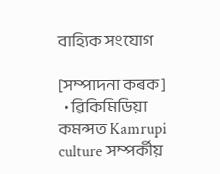বাহ্যিক সংযোগ

[সম্পাদনা কৰক]
  • ৱিকিমিডিয়া কমন্সত Kamrupi culture সম্পৰ্কীয়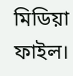মিডিয়া ফাইল।